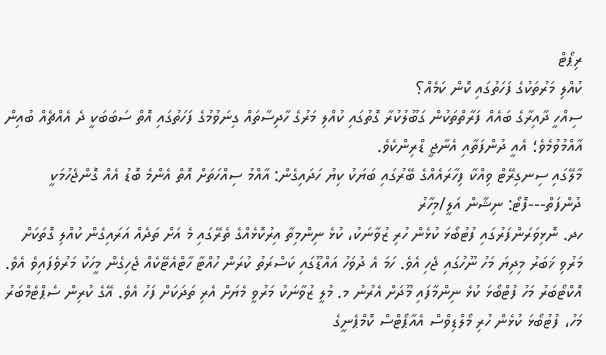ރިޕޯޓް
ކުއްލި މަރުތަކުގެ ފަހަތުގައި ކޮން ކަމެއް؟
ސިއްހީ ދާއިރާގެ ބައެއް ފަރާތްތަކުން ގަބޫލުކުރާ ގޮތުގައި ކުއްލި މަރުގެ ހާދިސާތައް ގިނަވުމުގެ ފަހަތުގައި އޮތް ސަބަބަކީ ދެ އެއްޗެއް ބުއިން އާއްމުވުމެވެ؛ އެއީ ދުންފަތާއި އެނާޖީ ޑްރިންކެވެ.
މާލޭގައި ސިނގިރޭޓް ވިއްކާ ފިހާރައެއްގެ ބޭރުގައި ބަޔަކު ކިޔު ހަދައިގެން: އާއްމު ސިއްހަތަށް އޮތް އެންމެ ބޮޑު އެއް ގޮންޖެހުމަކީ ދުންފަތް---ފޮޓޯ: ނިޝާން އަލީ/މިހާރު
ހދ. ނޮޅިވަރަންފަރުގައި ފުޓުބޯޅަ ކުޅެން ހުރި ޒުވާނަކު، ކުޅެ ނިންމިތާ އިރުކޮޅެއްގެ ތެރޭގައި މެ އަށް ތަދެއް އަރައިގެން ކުއްލި ގޮތަކަށް މަރުވި ޚަބަރު މިދިޔަ މަހު ނޫހުގައި ޖެހި އެވެ. ހަމަ އެ ދުވަހު އައްޑޫގައި ކަސްރަތު ކުރަން ހުއްޓާ ހާޓްއެޓޭކެއް ޖެހިގެން މީހަކު މަރުވެފައިވެ އެވެ. އޮކްޓޯބަރު މަހު ފުޓްބޯޅަ ކުޅެ ނިންމާފައި މޫދަށް އެރުނު މ. މުލީ ޒުވާނަކު މަރުވީ މެޔަށް އެރި ތަދަކަށް ފަހު އެވެ. އޭގެ ކުރިން ސެޕްޓެމްބަރު މަހު، ފުޓުބޯޅަ ކުޅެން ހުރި މޯލްޑިވްސް އެއާޕޯޓްސް ކޮމްޕެނީގެ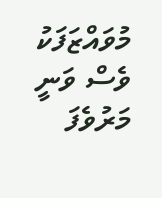މުވައްޒަފަކު ވެސް ވަނީ މަރުވެފަ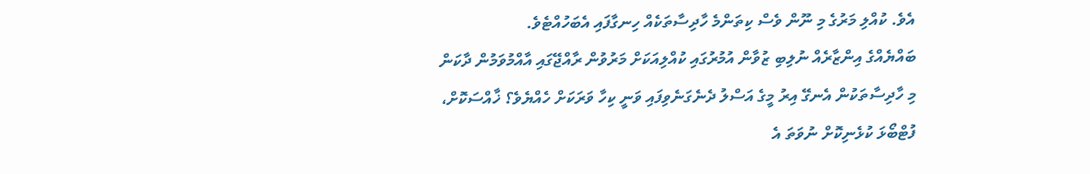އެވެ. ކުއްލި މަރުގެ މި ނޫން ވެސް ކިތަންމެ ހާދިސާތަކެއް ހިނގާފައި އެބަހުއްޓެވެ.
ބައްޔެއްގެ އިންޒާރެއް ނުލިބި ޒުވާން އުމުރުގައި ކުއްލިއަކަށް މަރުވުން ރާއްޖޭގައި އާއްމުވަމުން ދާކަން މި ހާދިސާތަކުން އެނގޭ އިރު މީގެ އަސްލު ދެނެގަނެވިފައި ވަނީ ކިހާ ވަރަކަށް ހެއްޔެވެ؟ ޚާއްސަކޮށް، ފުޓްބޯޅަ ކުޅެނިކޮށް ނުވަތަ އެ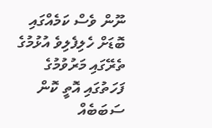ނޫން ވެސް ކަމެއްގައި ބޮޑަށް ހެލިފެލިވެ އުޅުމުގެ ތެރޭގައި މަރުވުމުގެ ފަހަތުގައި އޮތީ ކޮން ސަބަބެއް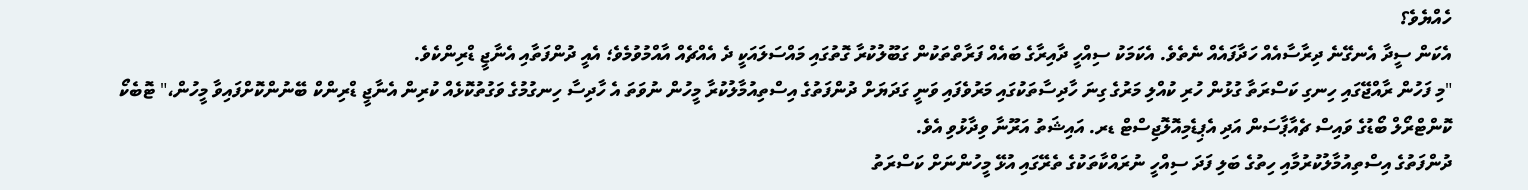ހެއްޔެވެ؟
އެކަން ސީދާ އެނގޭނެ ދިރާސާއެއް ހަދާފައެއް ނެތެވެ. އެކަމަކު ސިއްހީ ދާއިރާގެ ބައެއް ފަރާތްތަކުން ގަބޫލުކުރާ ގޮތުގައި މައްސަލައަކީ ދެ އެއްޗެއް އާއްމުވުމެވެ؛ އެއީ ދުންފަތާއި އެނާޖީ ޑްރިންކެވެ.
"މި ފަހުން ރާއްޖޭގައި ހިނގި ކަސްރަތާ ގުޅުން ހުރި ކުއްލި މަރުގެ ގިނަ ހާދިސާތަކުގައި މަރުވެފައި ވަނީ ގަދަޔަށް ދުންފަތުގެ އިސްތިއުމާލުކުރާ މީހުން ނުވަތަ އެ ހާދިސާ ހިނގުމުގެ ވަގުތުކޮޅެއް ކުރިން އެނާޖީ ޑްރިންކް ބޭނުންކޮށްފައިވާ މީހުން،" ޓޮބެކޯ ކޮންޓްރޯލް ބޯޑުގެ ވައިސް ޗެއާޕާސަން އަދި އެޕިޑެމިއޮލޮޖިސްޓް ޑރ. އައިޝަތު އަރޫނާ ވިދާޅުވި އެވެ.
ދުންފަތުގެ އިސްތިއުމާލުކުރުމާއި ހިތުގެ ބަލި ފަދަ ސިއްހީ ނުރައްކާތަކުގެ ތެރޭގައި އުޅޭ މީހުންނަށް ކަސްރަތު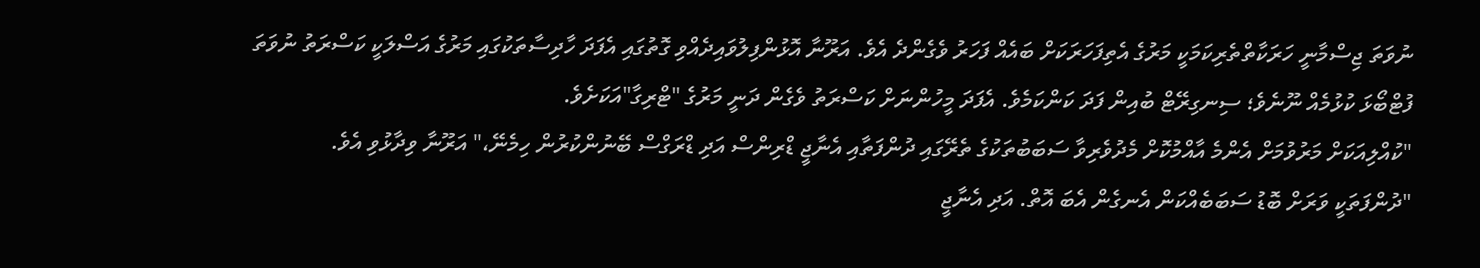ނުވަތަ ޖިސްމާނީ ހަރަކާތްތެރިކަމަކީ މަރުގެ އެތިފަހަރަކަށް ބައެއް ފަހަރު ވެގެންދެ އެވެ. އަރޫނާ އޮޅުންފިލުވައިދެއްވި ގޮތުގައި އެފަދަ ހާދިސާތަކުގައި މަރުގެ އަސްލަކީ ކަސްރަތު ނުވަތަ ފުޓްބޯޅަ ކުޅުމެއް ނޫނެވެ؛ ސިނގިރޭޓް ބުއިން ފަދަ ކަންކަމެވެ. އެފަދަ މީހުންނަށް ކަސްރަތު ވެގެން ދަނީ މަރުގެ "ޓްރިގާ"އަކަށެވެ.
"ކުއްލިއަކަށް މަރުވުމަށް އެންމެ އާއްމުކޮށް މެދުވެރިވާ ސަބަބުތަކުގެ ތެރޭގައި ދުންފަތާއި އެނާޖީ ޑްރިންސް އަދި ޑްރަގްސް ބޭނުންކުރުން ހިމެނޭ،" އަރޫނާ ވިދާޅުވި އެވެ.
"ދުންފަތަކީ ވަރަށް ބޮޑު ސަބަބެއްކަން އެނގެން އެބަ އޮތް. އަދި އެނާޖީ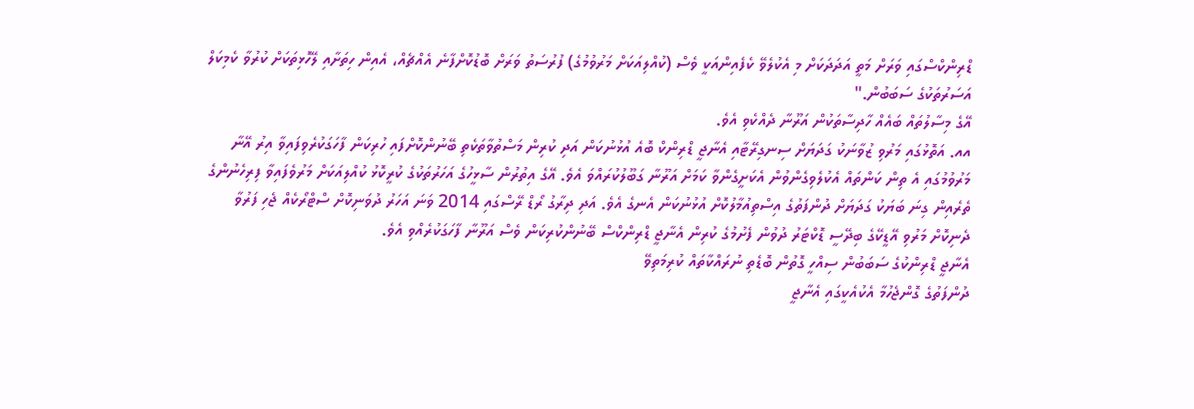ޑްރިންކްސްގައި ވަރަށް މަތީ އަދަދަކަށް މި އެކުލެވޭ ކެފެއިންއަކީ ވެސް (ކުއްލިއަކަށް މަރުވުމުގެ) ފުރުސަތު ވަރަށް ބޮޑުކޮށްފާނެ އެއްޗެއް، އެއިން ހިތަށާއި ލޭހޮޅިތަކަށް ކުރުވާ ކެމިކަލް އަސަރުތަކުގެ ސަބަބުން."
އޭގެ މިސާލުތައް ބައެއް ހާދިސާތަކުން އަރޫނާ ދެއްކެވި އެވެ.
އއ. އަތޮޅުގައި މަރުވި ޒުވާނަކު ގަދަޔަށް ސިނގިރޭޓާއި އެނާޖީ ޑްރިންކް ބޮއެ އުޅުނުކަން އަދި ކުރިން މަސްތުވާތަކެތި ބޭނުންކޮށްފައި ހުރިކަން ފާހަގަކުރެވިފައިވާ އިރު އޭނާ މަރުވުމުގައި އެ ތިން ކަންތައް އެކުލެވިގެންވުން އެކަށީގެންވާ ކަމަށް އަރޫނާ ގަބޫލުކުރައްވަ އެވެ. އޭގެ އިތުރުން ސާޅީހުގެ އަހަރުތަކުގެ ކުރީކޮޅު ކުއްލިއަކަށް މަރުވެފައިވާ ފިރިހެނުންގެ ތެރެއިން ގިނަ ބަޔަކު ގަދަޔަށް ދުންފަތުގެ އިސްތިއުމާލުކޮށް އުޅުނުކަން އެނގެ އެވެ. އަދި ދިރާގު ރޯޑް ރޭސްގައި 2014 ވަނަ އަހަރު ދުވަނިކޮށް ސްޓްރޯކެއް ޖެހި ފަރުވާ ދެނިކޮށް މަރުވި އޭޑީކޭގެ ބިދޭސީ ޑޮކްޓަރު ދުވުން ފެށުމުގެ ކުރިން އެނާޖީ ޑްރިންކްސް ބޭނުންކުރިކަން ވެސް އަރޫނާ ފާހަގަކުރެއްވި އެވެ.
އެނާޖީ ޑްރިންކުގެ ސަބަބުން ސިއްހީ ގޮތުން ބޮޑެތި ނުރައްކާތައް ކުރިމަތިވޭ
ދުންފަތުގެ ގޮންޖެހުމާ އެކުއެކީގައި އެނާޖީ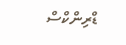ޑްރިންކްސް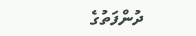ދުންފަތުގެ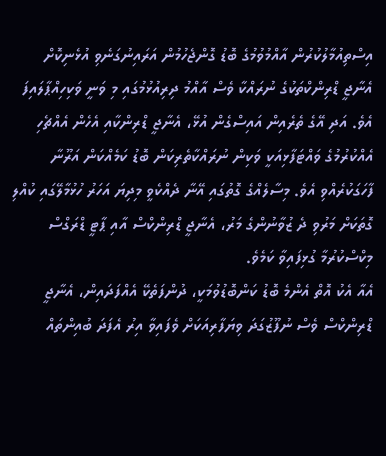އިސްތިއުމާލުކުރުން އާއްމުވުމުގެ ބޮޑު ގޮންޖެހުމުން އަރައިނުގަނެވި އުޅެނިކޮށް އެނާޖީ ޑްރިންކްތަކުގެ ނުރައްކާ ވެސް އާއްމު ދިރިއުޅުމުގައި މި ވަނީ ވަކިހިއްޕާލައިފަ އެވެ. އަދި އޭގެ ތެރެއިން އައިސްގެން އުޅޭ، އެނާޖީ ޑްރިންކާއި އެހެން އެއްޗެހި އެއްކުރުމުގެ ވައްޓަފާޅިއަކީ ވަކިން ނުރައްކާތެރިކަން ބޮޑު ކަމެއްކަން އަރޫނާ ފާހަގަކުރެއްވި އެވެ. މިސާލެއްގެ ގޮތުގައި އޭނާ ދެއްކެވީ މިދިޔަ އަހަރު ހުޅުމާލޭގައި ކުއްލި ގޮތަކަށް މަރުވި ދެ ޒުވާނުންގެ މަރު، އެނާޖީ ޑްރިންކްސް އާއި ޕާޓީ ޑްރަގްސް މިކްސްކުރުމާ ގުޅިފައިވާ ކަމެވެ.
އެއާ އެކު އޮތް އެންމެ ބޮޑު ކަންބޮޑުވުމަކީ، ދުންފަތެކޭ އެއްފަދައިން، އެނާޖީ ޑްރިންކްސް ވެސް ނުފޫޒުގަދަ ވިޔަފާރިއަކަށް ވެފައިވާ އިރު އެފަދަ ބުއިންތައް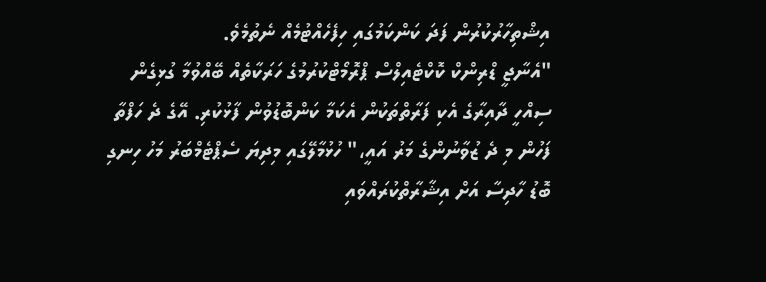އިޝްތިހާރުކުރުން ފަދަ ކަންކަމުގައި ހިފެހެއްޓުމެއް ނެތުމެވެ.
"އެނާޖީ ޑްރިންކް ކޮކްޓެއިލްސް ޕްރޮމޯޓްކުރުމުގެ ހަރަކާތެއް ބޭއްވުމާ ގުޅިގެން ސިއްހީ ދާއިރާގެ އެކި ފަރާތްތަކުން އެކަމާ ކަންބޮޑުވުން ފާޅުކުރި. އޭގެ ދެ ހަފްތާ ފަހުން މި ދެ ޒުވާނުންގެ މަރު އައީ،" ހުޅުމާލޭގައި މިދިޔަ ސެޕްޓެމްބަރު މަހު ހިނގި ބޮޑު ހާދިސާ އަށް އިޝާރާތްކުރައްވައި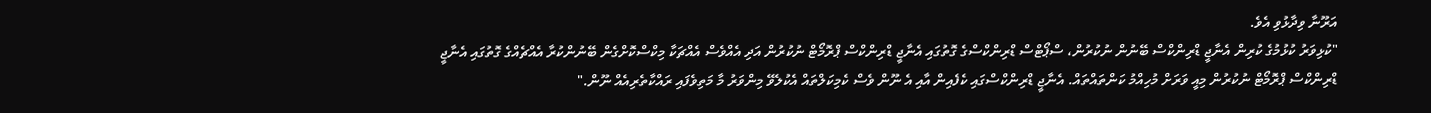އަރޫނާ ވިދާޅުވި އެވެ.
"ކުޅިވަރު ކުޅުމުގެ ކުރިން އެނާޖީ ޑްރިންކްސް ބޭނުން ނުކުރުން، ސްޕޯޓްސް ޑްރިންކްސްގެ ގޮތުގައި އެނާޖީ ޑްރިންކްސް ޕްރޮމޯޓް ނުކުރުން އަދި އެއްވެސް އެއްޗަކާ މިކްސްކޮށްގެން ބޭނުންކުރާ އެއްޗެއްގެ ގޮތުގައި އެނާޖީ ޑްރިންކްސް ޕްރޮމޯޓް ނުކުރުން މިއީ ވަރަށް މުހިއްމު ކަންތައްތައް. އެނާޖީ ޑްރިންކްސްގައި ކެފެއިން އާއި އެ ނޫން ވެސް ކެމިކަލްތައް އެކުލެވޭ މިންވަރު މާ މަތިވެފައި ރައްކާތެރިއެއް ނޫން."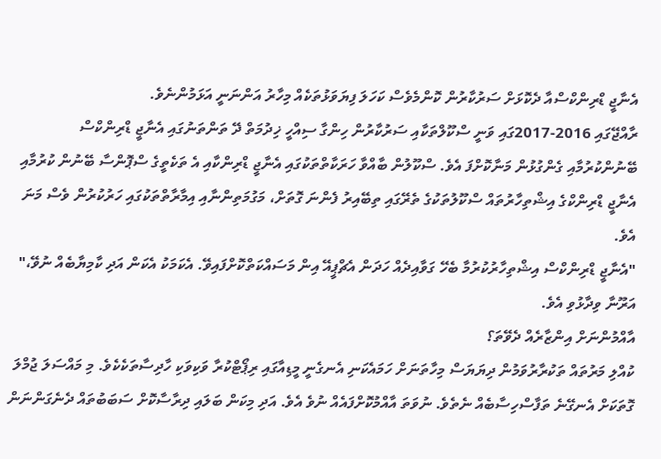އެނާޖީ ޑްރިންކްސްއާ ދެކޮޅަށް ސަރުކާރުން ކޮންމެވެސް ކަހަލަ ފިޔަވަޅުތަކެއް މިހާރު އަންނަނީ އަޅަމުންނެވެ.
ރާއްޖޭގައި 2016-2017ގައި ވަނީ ސްކޫލްތަކާއި ސަރުކާރުން ހިންގާ ސިއްހީ ޚިދުމަތް ދޭ ތަންތަނުގައި އެނާޖީ ޑްރިންކްސް ބޭނުންކުރުމާއި ގެންގުޅުން މަނާކޮށްފަ އެވެ. ސްކޫލުން ބާއްވާ ހަރަކާތްތަކުގައި އެނާޖީ ޑްރިންކާއި އެ ތަކެތީގެ ސްޕޮންސާ ބޭނުން ކުރުމާއި އެނާޖީ ޑްރިންކްގެ އިޝްތިހާރުތައް ސްކޫލުތަކުގެ ތެރޭގައި ތިބޭއިރު ފެންނަ ގޮތަށް، މަގުމަތިންނާއި އިމާރާތްތަކުގައި ހަރުކުރުން ވެސް މަނަ އެވެ.
"އެނާޖީ ޑްރިންކްސް އިޝްތިހާރުކުރުމާ ބެހޭ ގަވާއިދެއް ހަދަން އެޗްޕީއޭ އިން މަސައްކަތްކޮށްފައިވޭ. އެކަމަކު އެކަން އަދި ކާމިޔާބެއް ނުވޭ،" އަރޫނާ ވިދާޅުވި އެވެ.
އާއްމުންނަށް އިންޒާރެއް ދެވޭތަ؟
ކުއްލި މަރުތައް ތަކުރާރުވަމުން ދިޔަޔަސް މިހާތަނަށް ހަމައެކަނި އެނގެނީ މީޑިއާގައި ރިޕޯޓްކުރާ ވަކިވަކި ހާދިސާތަކެކެވެ. މި މައްސަލަ ޖުމްލަ ގޮތަކަށް އެނގޭނެ ތަފާސްހިސާބެއް ނެތެވެ. ނުވަތަ އާއްމުކޮށްފައެއް ނުވެ އެވެ. އަދި މިކަން ބަލައި ދިރާސާކޮށް ސަބަބުތައް ދެނެގަންނަން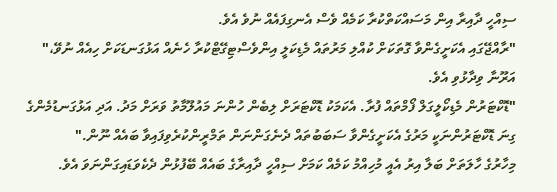ސިއްހީ ދާއިރާ އިން މަސައްކަތްކުރާ ކަމެއް ވެސް އެނގިފައެއް ނުވެ އެވެ.
"ރާއްޖޭގައި އެކަށީގެންވާ ގޮތަކަށް ކުއްލި މަރުތައް މެޑިކަލީ އިންވެސްޓިގޭޓްކުރާ ހެނެއް އަޅުގަނޑަކަށް ހިއެއް ނުވޭ،" އަރޫނާ ވިދާޅުވި އެވެ.
"ޑޮކްޓަރުން މެޑިކޯލީގަލް ފޯމްތައް ފުރާ. އެކަމަކު ޑޮކްޓަރަށް ލިބެން ހުންނަ މައުލޫމާތު ވަރަށް މަދު. އަދި އަޅުގަނޑުމެންގެ ގިނަ ޑޮކްޓަރުންނަކީ މަރުގެ އެކަށީގެންވާ ސަބަބުތައް ދެނެގަންނަން ތަމްރީންކުރެވިފައިވާ ބައެއް ނޫން."
މިހާރުގެ ހާލަތަށް ބަލާ އިރު އެއީ މުހިއްމު ކަމެއް ކަމަށް ސިއްހީ ދާއިރާގެ ބައެއް ބޭފުޅުން ދެކެވަޑައިގަންނަވަ އެވެ.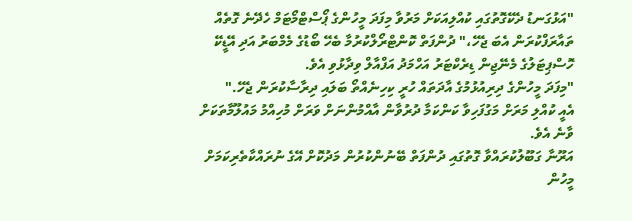"އަޅުގަނޑު ދެކޭގޮތުގައި ކުއްލިއަކަށް މަރުވާ މިފަދަ މީހުންގެ ޕޯސްޓްމޯޓަމް ހެދޭނެ ގޮތެއް ތައާރަފްކުރަން އެބަ ޖެހޭ،" ދުންފަތް ކޮންޓްރޯލްކުރުމާ ބެހޭ ބޯޑުގެ މެމްބަރު އަދި އޭޑީކޭ ހޮސްޕިޓަލުގެ މެނޭޖިން ޑިރެކްޓަރު އަހްމަދު އަފްއާލް ވިދާޅުވި އެވެ.
"މިފަދަ މީހުންގެ ދިރިއުޅުމުގެ އާދަތައް ހުރީ ކިހިނެއްތޯ ބަލައި ދިރާސާކުރަން ޖެހޭ."
އެއީ ކުއްލި މަރަށް މަގުފަހިވާ ކަންކަމާ ދުރުވާން އާއްމުންނަށް ވަރަށް މުހިއްމު މައުލޫމާތަކަށް ވާނެ އެވެ.
އަރޫނާ ގަބޫލުކުރައްވާ ގޮތުގައި ދުންފަތް ބޭނުންކުރުން މަދުކޮށް އޭގެ ނުރައްކާތެރިކަމަށް މީހުން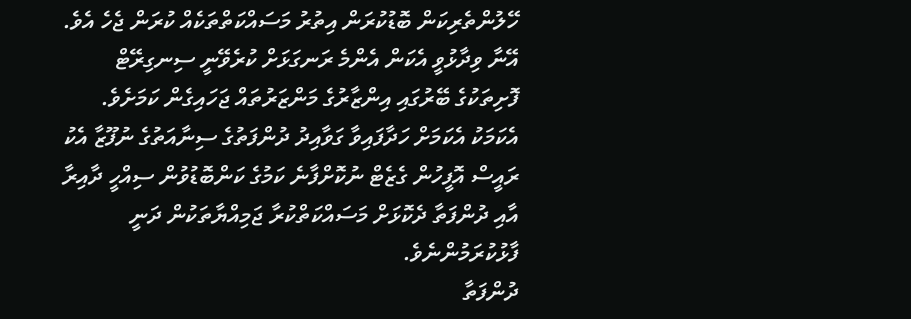ހޭލުންތެރިކަން ބޮޑުކުރަން އިތުރު މަސައްކަތްތަކެއް ކުރަން ޖެހެ އެވެ. އޭނާ ވިދާޅުވީ އެކަން އެންމެ ރަނގަޅަށް ކުރެވޭނީ ސިނގިރޭޓް ފޮށިތަކުގެ ބޭރުގައި އިންޒާރުގެ މަންޒަރުތައް ޖަހައިގެން ކަމަށެވެ. އެކަމަކު އެކަމަށް ހަދާފައިވާ ގަވާއިދު ދުންފަތުގެ ސިނާއަތުގެ ނުފޫޒާ އެކު ރައީސް އޮފީހުން ގެޒެޓް ނުކޮށްފާނެ ކަމުގެ ކަންބޮޑުވުން ސިއްހީ ދާއިރާ އާއި ދުންފަތާ ދެކޮޅަށް މަސައްކަތްކުރާ ޖަމިއްޔާތަކުން ދަނީ ފާޅުކުރަމުންނެވެ.
ދުންފަތާ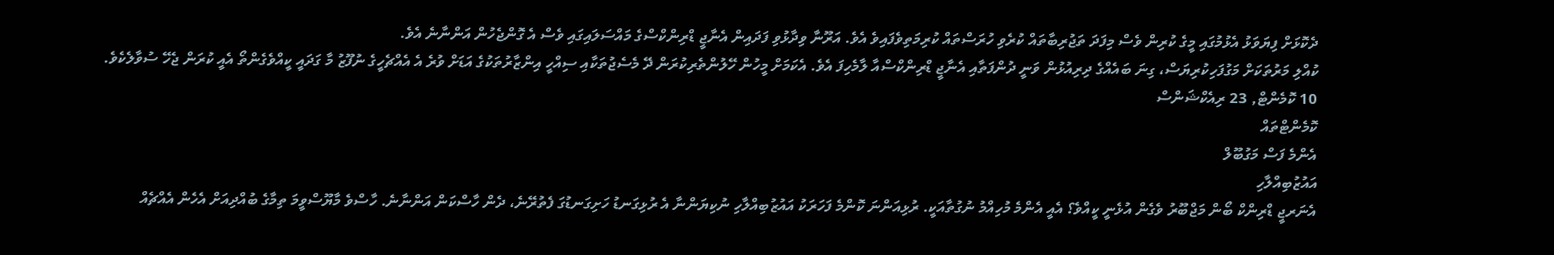ދެކޮޅަށް ފިޔަވަޅު އެޅުމުގައި މީގެ ކުރިން ވެސް މިފަދަ ތަޖުރިބާތައް ކުރެވި ހުރަސްތައް ކުރިމަތިވެފައިވެ އެވެ. އަރޫނާ ވިދާޅުވި ފަދައިން އެނާޖީ ޑްރިންކްސްގެ މައްސަލައިގައި ވެސް އެ ގޮންޖެހުން އަންނާނެ އެވެ.
ކުއްލި މަރުތަކަށް މަގުފަހިކުރިޔަސް، ގިނަ ބައެއްގެ ދިރިއުޅުން ވަނީ ދުންފަތާއި އެނާޖީ ޑްރިންކްސްއާ ލާމެހިފަ އެވެ. އެކަމަށް މީހުން ހޭލުންތެރިކުރަން ދޭ މެސެޖުތަކާއި ސިއްހީ އިންޒާރުތަކުގެ އަޑަށް ވުރެ އެ އެއްޗެހީގެ ނުފޫޒު މާ ގަދައީ ކީއްވެގެންތޯ އެއީ ކުރަން ޖެހޭ ސުވާލެކެވެ.
10 ކޮމެންޓް, 23 ރިއެކްޝަންސް
ކޮމެންޓްތައް
އެންމެ ފަސް މަގުބޫލް
އައުޒުބިއްލާހި
އެނަރޖީ ޑްރިންކް ބޯން މަޖްބޫރު ވެގެން އުޅެނީ ކީއްވެ؟ އެއީ އެންމެ މުހިއްމު ނުގުތާއަކީ. ރުޅިއަންނަ ކޮންމެ ފަހަރަކު އައުޒުބިއްލާހި ނުކިޔަންނާ އެ ރުޅިގަނޑު ހަށިގަނޑުގަ ފެތުރޭނެ، ދެން ހާސްކަން އަންނާނެ. ހާސްވެ މާޔޫސްވީމަ ތިމާގެ ބުއްދިއަށް އެހެން އެއްޗެއް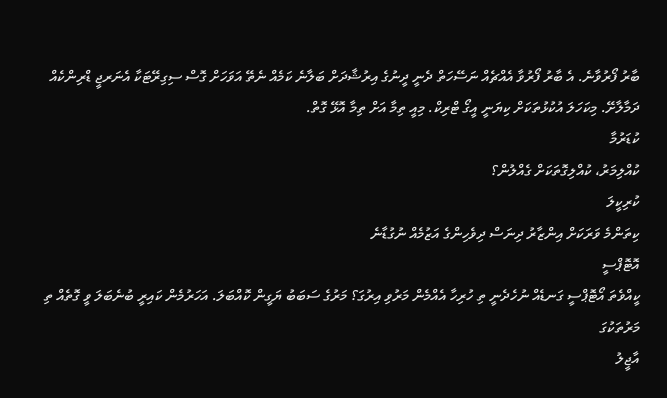ބާރު ފޯރުވާނެ. އެ ބާރު ފޯރުވާ އެއްޗެއް ނަސޭހަތް ދެނީ ދީނުގެ އިރުޝާދަށް ބަލާނެ ކަމެއް ނެތޭ އަވަހަށް ގޮސް ސިގިރޭޓަކާ އެނަރޖީ ޑްރިންކެއް ދަމާލާށޭ. މިކަހަލަ އުކުޅުތަކަށް ކިޔަނީ އީގޯ ޓްރިކް. މިއީ ތިމާ އަށް ތިމާ އޮޅޭ ގޮތް.
ކުޑަރުމާ
ކުއްލިމަރު، ކުއްލިގޮތަކަށް ގެއްލުން؟
ކުރިކީލަ
ކިތަންމެ ވަރަކަށް އިންޒާރު ދިނަސް ދިވެހިންގެ އަޒުމެއް ނުގުޑާނެ
އޮޓޮޕްސީ
ކީއްވެތަ އޯޓޮޕްސީ ގަނޑެއް ނުހެދެނީ ތި ހުރިހާ އެއްމެން މަރުވި އިރުގަ؟ މަރުގެ ސަބަބު ޔަގީން ކޮއްބަލަ. އަހަރުމެން ކައިރީ ބުނެބަލަ ވީ ގޮތެއް ތި މަރުތަކުގަ
އާޖީލު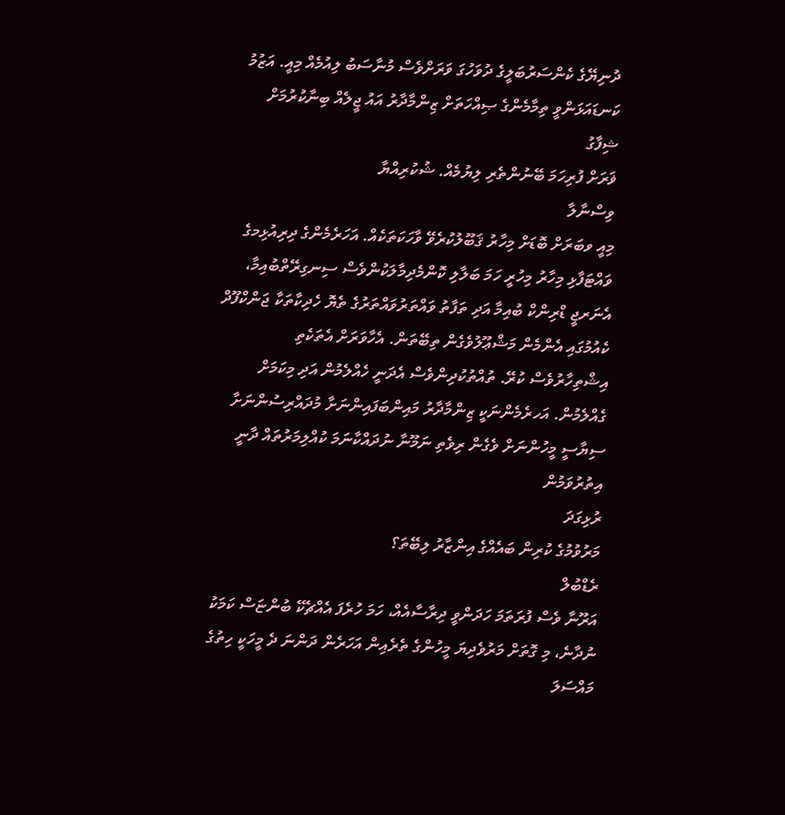ދުނިޔޭގެ ކެންސަރުބަލީގެ ދުވަހުގަ ވަރަށްވެސް މުނާސަބު ލިއުމެއް މިއީ. އަޒުމު ކަނޑައަޅަންވީ ތިމާމެންގެ ޞިއްހަތަށް ޒިންމާދާރު އައު ޖީލެއް ބިނާކުރުމަށް
ޝިފާގު
ޥަރަށް ފުރިހަމަ ބޭނުންތެރި ލިޔުމެއް. ޝުކުރިއްޔާ
ވިސްނާލާ
މިއީ ވބަރަށް ބޮޑަށް މިހާރު ޤަބޫލުކުރެވޭ ވާހަކަތަކެއް. އަހަރެމެންގެ ދިރިއުޅިމގެ ވައްޓަފާޅި މިހާރު މިހުރީ ހަމަ ބަލާލި ކޮންމެދިމާލަކުންވެސް ސިނގިރޭތްބުއިމާ، އެނަރޖީ ޑްރިންކް ބުއިމާ އަދި ތަފާތު ވައްތަރުވައްތަރުގެ ތެޔޮ ހެދިކާތަކާ ޖަންކްފޫދް ކެއުމުގައި އެންމެން މަޝްޢޫލުވެގެން ތިބޭތަން. އެހާވަރަށް އެތަކެތި އިޝްތިހާރުވެސް ކުރޭ. ތުއްތުކުދިންވެސް އެދަނީ ހެއްލެމުން އަދި މިކަމަށް ގެއްލެމުން. އަހރެމެންނަކީ ޒިންމާދާރު މައިންބަފައިންނަށާ މުދައްރިސުންނަށާ ސިޔާސީ މީހުންނަށް ވެގެން ރިވެތި ނަމޫނާ ނުދައްކާނަމަ ކުއްލިމަރުތައް ދާނީ އިތުރުވަމުން
ރުޅިގަދަ
މަރުވުމުގެ ކުރިން ބައެއްގެ އިންޒާރު ލިބޭތަ؟
ރެޑްބުލް
އަރޫނާ ވެސް ފުރަތަމަ ހަދަންވީ ދިރާސާއެއް، ހަމަ ހުރެފަ އެއްޗެކޭ ބުންޏަސް ކަމަކު ނުދާނެ، މި ގޮތަށް މަރުވެދިޔަ މީހުންގެ ތެރެއިން އަހަރެން ދަންނަ ދެ މީހަކީ ހިތުގެ މައްސަލަ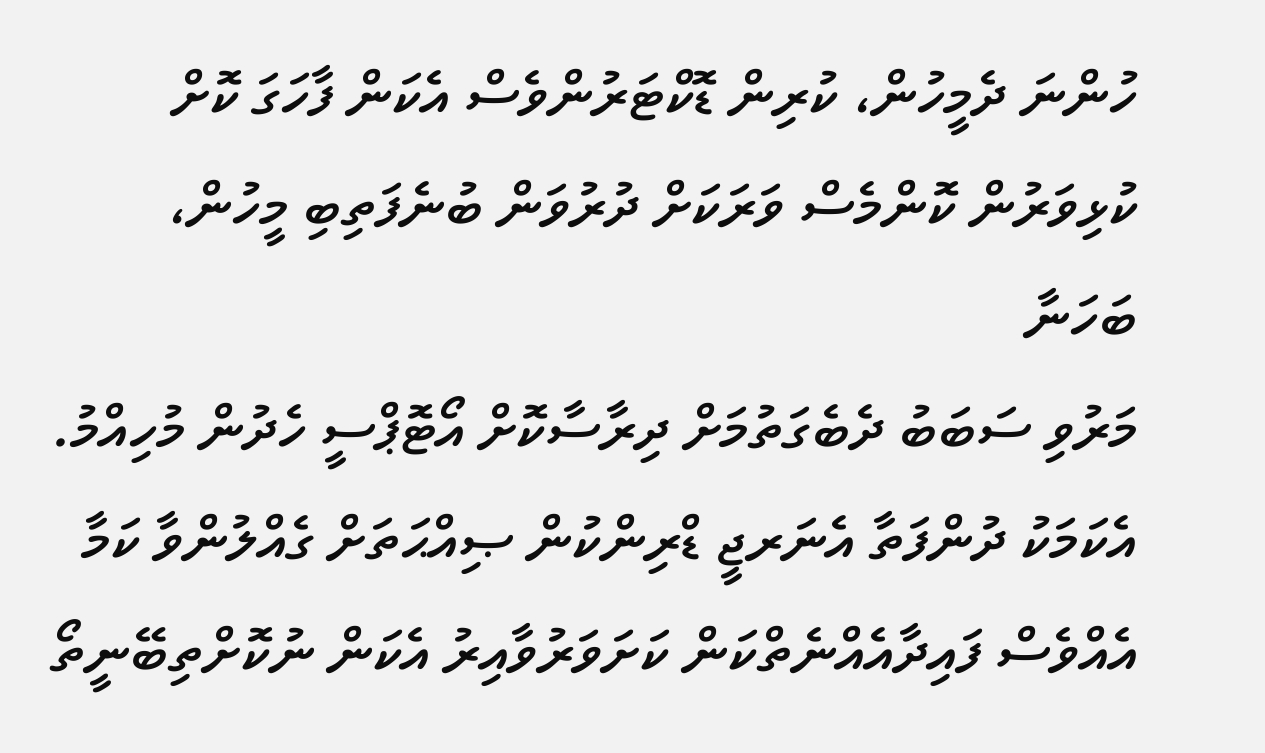ހުންނަ ދެމީހުން، ކުރިން ޑޮކްޓަރުންވެސް އެކަން ފާހަގަ ކޮށް ކުޅިވަރުން ކޮންމެސް ވަރަކަށް ދުރުވަން ބުނެފަތިބި މީހުން،
ބަހަނާ
މަރުވި ސަބަބު ދެބެގަތުމަށް ދިރާސާކޮށް އޯޓޮޕްސީ ހެދުން މުހިއްމު. އެކަމަކު ދުންފަތާ އެނަރޖީ ޑްރިންކުން ޞިއްޙަތަށް ގެއްލުންވާ ކަމާ އެއްވެސް ފައިދާއެއްނެތްކަން ކަށަވަރުވާއިރު އެކަން ނުކޮށްތިބޭނީތޯ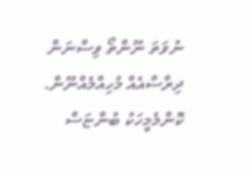ނުވަތަ ނޫންތޯ ވިސްނަން ދިރާސާއެއް މުހިއްމެއްނޫން. ކޮންމެމީހަކު ބުންޏަސް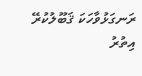ރަނގަޅުވާހަކަ ޤަބޫލުކުރޭ
އިތުރު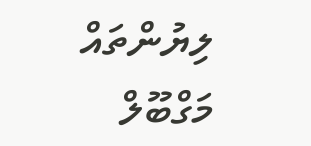ލިޔުންތައް
މަގްބޫލް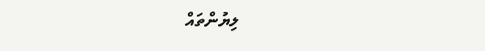ލިޔުންތައް